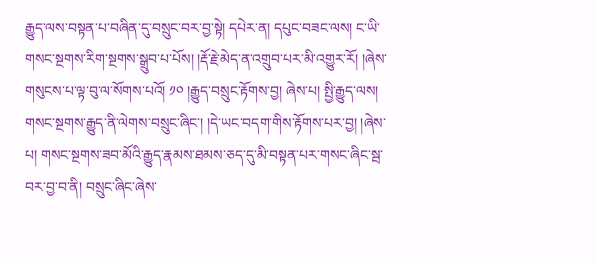རྒྱུད་ལས་བསྟན་པ་བཞིན་དུ་བསྲུང་བར་བྱ་སྟེ། དཔེར་ན། དཔུང་བཟང་ལས། ང་ཡི་གསང་སྔགས་རིག་སྔགས་སྒྲུབ་པ་པོས། །རྡོ་རྗེ་མེད་ན་འགྲུབ་པར་མི་འགྱུར་རོ། །ཞེས་གསུངས་པ་ལྟ་བུ་ལ་སོགས་པའོ། ༡༠ །རྒྱུད་བསྲུང་རྟོགས་བྱ། ཞེས་པ། སྤྱི་རྒྱུད་ལས། གསང་སྔགས་རྒྱུད་ནི་ལེགས་བསྲུང་ཞིང་། །དེ་ཡང་བདག་གིས་རྟོགས་པར་བྱ། །ཞེས་པ། གསང་སྔགས་ཟབ་མོའི་རྒྱུད་རྣམས་ཐམས་ཅད་དུ་མི་བསྟན་པར་གསང་ཞིང་སྦ་བར་བྱ་བ་ནི། བསྲུང་ཞིང་ཞེས་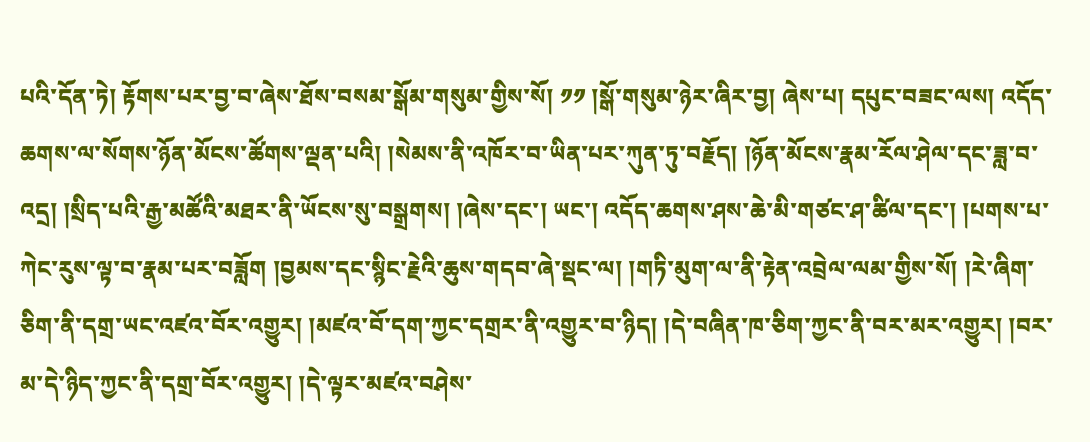པའི་དོན་ཏེ། རྟོགས་པར་བྱ་བ་ཞེས་ཐོས་བསམ་སྒོམ་གསུམ་གྱིས་སོ། ༡༡ །སྒོ་གསུམ་ཉེར་ཞིར་བྱ། ཞེས་པ། དཔུང་བཟང་ལས། འདོད་ཆགས་ལ་སོགས་ཉོན་མོངས་ཚོགས་ལྡན་པའི། །སེམས་ནི་འཁོར་བ་ཡིན་པར་ཀུན་ཏུ་བརྗོད། །ཉོན་མོངས་རྣམ་རོལ་ཤེལ་དང་ཟླ་བ་འདྲ། །སྲིད་པའི་རྒྱ་མཚོའི་མཐར་ནི་ཡོངས་སུ་བསྒྲགས། །ཞེས་དང་། ཡང་། འདོད་ཆགས་ཤས་ཆེ་མི་གཙང་ཤ་ཚིལ་དང་། །པགས་པ་ཀེང་རུས་ལྟ་བ་རྣམ་པར་བཟློག །བྱམས་དང་སྙིང་རྗེའི་ཆུས་གདབ་ཞེ་སྡང་ལ། །གཏི་མུག་ལ་ནི་རྟེན་འབྲེལ་ལམ་གྱིས་སོ། །རེ་ཞིག་ཅིག་ནི་དགྲ་ཡང་འཛའ་བོར་འགྱུར། །མཛའ་བོ་དག་ཀྱང་དགྲར་ནི་འགྱུར་བ་ཉིད། །དེ་བཞིན་ཁ་ཅིག་ཀྱང་ནི་བར་མར་འགྱུར། །བར་མ་དེ་ཉིད་ཀྱང་ནི་དགྲ་བོར་འགྱུར། །དེ་ལྟར་མཛའ་བཤེས་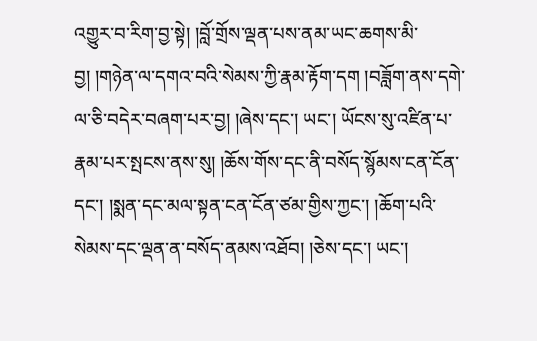འགྱུར་བ་རིག་བྱ་སྟེ། །བློ་གྲོས་ལྡན་པས་ནམ་ཡང་ཆགས་མི་བྱ། །གཉེན་ལ་དགའ་བའི་སེམས་ཀྱི་རྣམ་རྟོག་དག །བཟློག་ནས་དགེ་ལ་ཅི་བདེར་བཞག་པར་བྱ། །ཞེས་དང་། ཡང་། ཡོངས་སུ་འཛིན་པ་རྣམ་པར་སྤངས་ནས་སུ། །ཆོས་གོས་དང་ནི་བསོད་སྙོམས་ངན་ངོན་དང་། །སྨན་དང་མལ་སྟན་ངན་ངོན་ཙམ་གྱིས་ཀྱང་། །ཆོག་པའི་སེམས་དང་ལྡན་ན་བསོད་ནམས་འཐོབ། །ཅེས་དང་། ཡང་།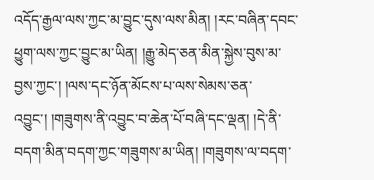འདོད་རྒྱལ་ལས་ཀྱང་མ་བྱུང་དུས་ལས་མིན། །རང་བཞིན་དབང་ཕྱུག་ལས་ཀྱང་བྱུང་མ་ཡིན། །རྒྱུ་མེད་ཅན་མིན་སྐྱེས་བུས་མ་བྱས་ཀྱང་། །ལས་དང་ཉོན་མོངས་པ་ལས་སེམས་ཅན་འབྱུང་། །གཟུགས་ནི་འབྱུང་བ་ཆེན་པོ་བཞི་དང་ལྡན། །དེ་ནི་བདག་མིན་བདག་ཀྱང་གཟུགས་མ་ཡིན། །གཟུགས་ལ་བདག་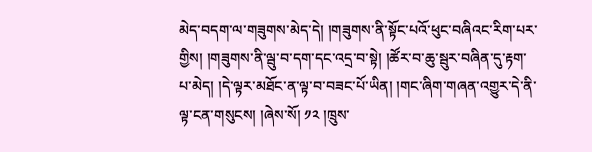མེད་བདག་ལ་གཟུགས་མེད་དེ། །གཟུགས་ནི་སྟོང་པའོ་ཕུང་བཞིའང་རིག་པར་གྱིས། །གཟུགས་ནི་ལྦུ་བ་དག་དང་འདྲ་བ་སྟེ། །ཚོར་བ་ཆུ་སྦུར་བཞིན་དུ་རྟག་པ་མེད། །དེ་ལྟར་མཐོང་ན་ལྟ་བ་བཟང་པོ་ཡིན། །གང་ཞིག་གཞན་འགྱུར་དེ་ནི་ལྟ་ངན་གསུངས། །ཞེས་སོ། ༡༢ །ཁྲུས་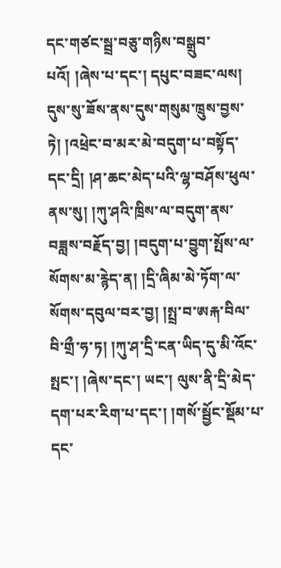དང་གཙང་སྦྲ་བཅུ་གཉིས་བསྒྲུབ་པའོ། །ཞེས་པ་དང་། དཔུང་བཟང་ལས། དུས་སུ་ཟོས་ནས་དུས་གསུམ་ཁྲུས་བྱས་ཏེ། །འཕྲེང་བ་མར་མེ་བདུག་པ་བསྟོད་དང་དྲི། །ཤ་ཆང་མེད་པའི་ལྷ་བཤོས་ཕུལ་ནས་སུ། །ཀུ་ཤའི་ཁྲིས་ལ་བདུག་ནས་བཟླས་བརྗོད་བྱ། །བདུག་པ་བྱུག་སྤོས་ལ་སོགས་མ་རྙེད་ན། །དྲི་ཞིམ་མེ་ཏོག་ལ་སོགས་དབུལ་བར་བྱ། །སྤྲ་བ་ཨརྐ་བིལ་བི་གྲྀ་ཧ་ཏ། །ཀུ་ཤ་དྲི་ངན་ཡིད་དུ་མི་འོང་སྤང་། །ཞེས་དང་། ཡང་། ལུས་ནི་དྲི་མེད་དག་པར་རིག་པ་དང་། །གསོ་སྦྱོང་སྡོམ་པ་དང་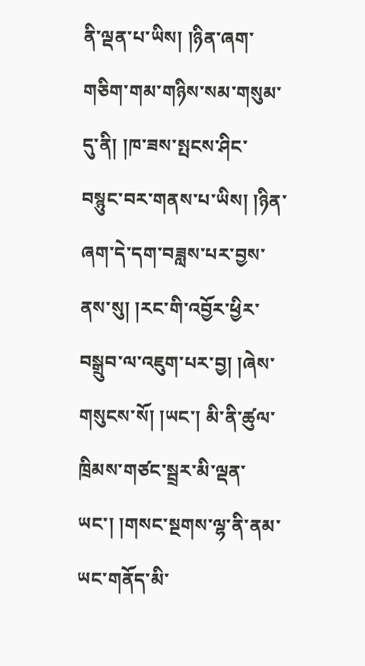ནི་ལྡན་པ་ཡིས། །ཉིན་ཞག་གཅིག་གམ་གཉིས་སམ་གསུམ་དུ་ནི། །ཁ་ཟས་སྤངས་ཤིང་བསྙུང་བར་གནས་པ་ཡིས། །ཉིན་ཞག་དེ་དག་བཟླས་པར་བྱས་ནས་སུ། །རང་གི་འབྱོར་ཕྱིར་བསྒྲུབ་ལ་འཇུག་པར་བྱ། །ཞེས་གསུངས་སོ། །ཡང་། མི་ནི་ཚུལ་ཁྲིམས་གཙང་སྦྲར་མི་ལྡན་ཡང་། །གསང་སྔགས་ལྷ་ནི་ནམ་ཡང་གནོད་མི་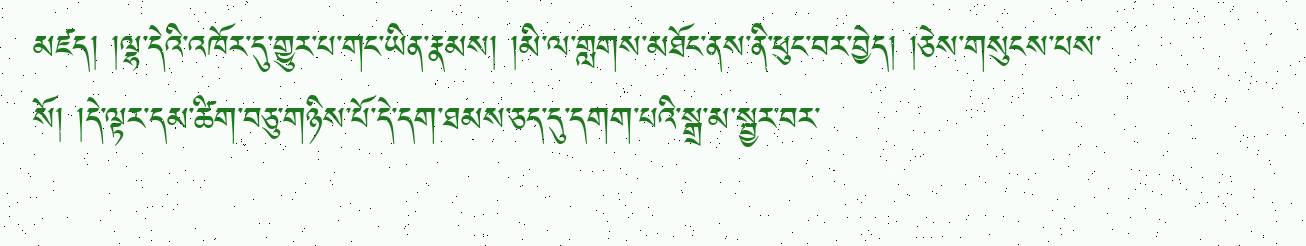མཛད། །ལྷ་དེའི་འཁོར་དུ་གྱུར་པ་གང་ཡིན་རྣམས། །མི་ལ་གླགས་མཐོང་ནས་ནི་ཕུང་བར་བྱེད། །ཅེས་གསུངས་པས་སོ། །དེ་ལྟར་དམ་ཚིག་བཅུ་གཉིས་པོ་དེ་དག་ཐམས་ཅད་དུ་དགག་པའི་སྒྲ་མ་སྦྱར་བར་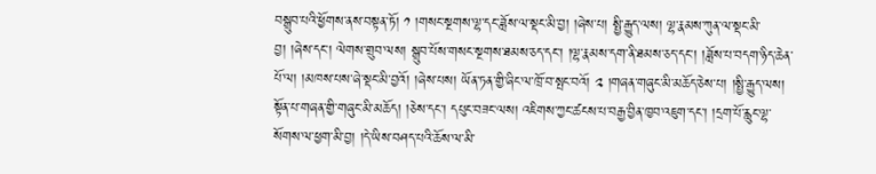བསྒྲུབ་པའི་ཕྱོགས་ནས་བསྟན་ཏོ། ༡ །གསང་སྔགས་ལྷ་དང་ཟློས་ལ་སྡང་མི་བྱ། །ཞེས་པ། སྤྱི་རྒྱུད་ལས། ལྷ་རྣམས་ཀུན་ལ་སྡང་མི་བྱ། །ཞེས་དང་། ལེགས་གྲུབ་ལས། སྒྲུབ་པོས་གསང་སྔགས་ཐམས་ཅད་དང་། །ལྷ་རྣམས་དག་ནི་ཐམས་ཅད་དང་། །ཟློས་པ་བདག་ཉིད་ཆེན་པོ་ལ། །མཁས་པས་ཞེ་སྡང་མི་བྱའོ། །ཞེས་པས། ཡོན་ཏན་གྱི་ཞིང་ལ་ཁྲོ་བ་སྤང་བའོ། ༢ །གཞན་གཞུང་མི་མཆོད་ཅེས་པ། །སྤྱི་རྒྱུད་ལས། སྟོན་པ་གཞན་གྱི་གཞུང་མི་མཆོད། །ཅེས་དང་། དཔུང་བཟང་ལས། འཇིགས་ཀྱང་ཚངས་པ་བརྒྱ་བྱིན་ཁྱབ་འཇུག་དང་། །དྲག་པོ་རླུང་ལྷ་སོགས་ལ་ཕྱག་མི་བྱ། །དེ་ཡིས་བཤད་པའི་ཆོས་ལ་མི་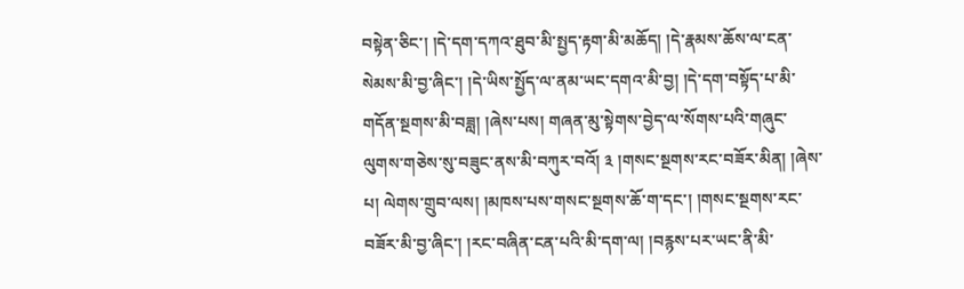བསྟེན་ཅིང་། །དེ་དག་དཀའ་ཐུབ་མི་སྤྱད་རྟག་མི་མཆོད། །དེ་རྣམས་ཆོས་ལ་ངན་སེམས་མི་བྱ་ཞིང་། །དེ་ཡིས་སྤྱོད་ལ་ནམ་ཡང་དགའ་མི་བྱ། །དེ་དག་བསྟོད་པ་མི་གདོན་སྔགས་མི་བཟླ། །ཞེས་པས། གཞན་མུ་སྟེགས་བྱེད་ལ་སོགས་པའི་གཞུང་ལུགས་གཅེས་སུ་བཟུང་ནས་མི་བཀུར་བའོ། ༣ །གསང་སྔགས་རང་བཟོར་མིན། །ཞེས་པ། ལེགས་གྲུབ་ལས། །མཁས་པས་གསང་སྔགས་ཆོ་ག་དང་། །གསང་སྔགས་རང་བཟོར་མི་བྱ་ཞིང་། །རང་བཞིན་ངན་པའི་མི་དག་ལ། །བརྙས་པར་ཡང་ནི་མི་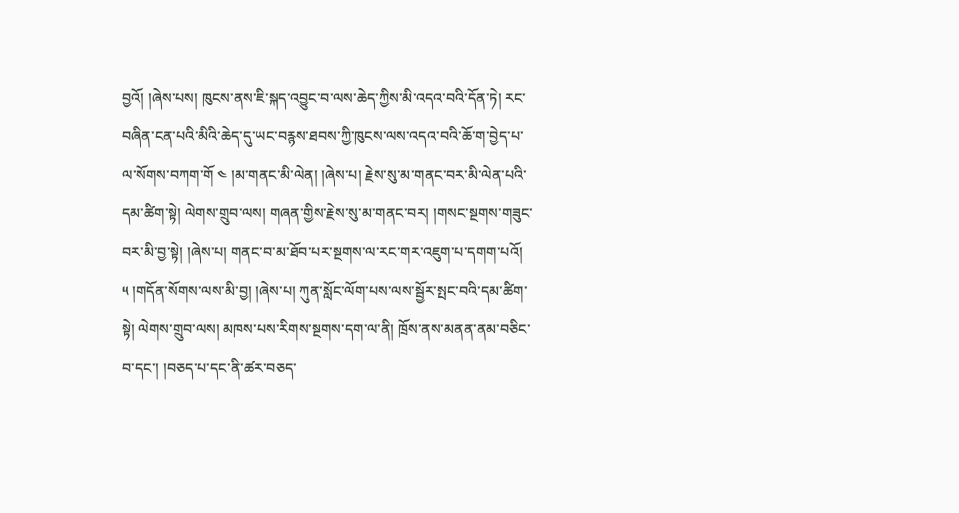བྱའོ། །ཞེས་པས། ཁུངས་ནས་ཇི་སྐད་འབྱུང་བ་ལས་ཆེད་ཀྱིས་མི་འདའ་བའི་དོན་ཏེ། རང་བཞིན་ངན་པའི་མིའི་ཆེད་དུ་ཡང་བརྙས་ཐབས་ཀྱི་ཁུངས་ལས་འདའ་བའི་ཆོ་ག་བྱེད་པ་ལ་སོགས་བཀག་གོ ༤ །མ་གནང་མི་ལེན། །ཞེས་པ། རྗེས་སུ་མ་གནང་བར་མི་ལེན་པའི་དམ་ཚིག་སྟེ། ལེགས་གྲུབ་ལས། གཞན་གྱིས་རྗེས་སུ་མ་གནང་བར། །གསང་སྔགས་གཟུང་བར་མི་བྱ་སྟེ། །ཞེས་པ། གནང་བ་མ་ཐོབ་པར་སྔགས་ལ་རང་གར་འཇུག་པ་དགག་པའོ། ༥ །གདོན་སོགས་ལས་མི་བྱ། །ཞེས་པ། ཀུན་སློང་ལོག་པས་ལས་སྦྱོར་སྤང་བའི་དམ་ཚིག་སྟེ། ལེགས་གྲུབ་ལས། མཁས་པས་རིགས་སྔགས་དག་ལ་ནི། ཁྲོས་ནས་མནན་ནམ་བཅིང་བ་དང་། །བཅད་པ་དང་ནི་ཚར་བཅད་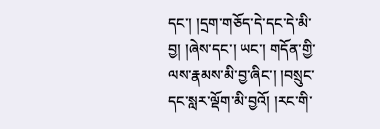དང་། །དྲག་གཅོད་དེ་དང་དེ་མི་བྱ། །ཞེས་དང་། ཡང་། གདོན་གྱི་ལས་རྣམས་མི་བྱ་ཞིང་། །བསྲུང་དང་སླར་ལྡོག་མི་བྱའོ། །རང་གི་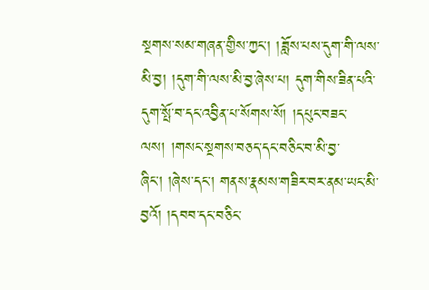སྔགས་སམ་གཞན་གྱིས་ཀྱང་། །ཟློས་པས་དུག་གི་ལས་མི་བྱ། །དུག་གི་ལས་མི་བྱ་ཞེས་པ། དུག་གིས་ཟིན་པའི་དུག་སྤོ་བ་དང་འབྱིན་པ་སོགས་སོ། །དཔུང་བཟང་ལས། །གསང་སྔགས་བཅད་དང་བཅིང་བ་མི་བྱ་ཞིང་། །ཞེས་དང་། གནས་རྣམས་གཟིར་བར་ནམ་ཡང་མི་བྱའོ། །དབབ་དང་བཅིང་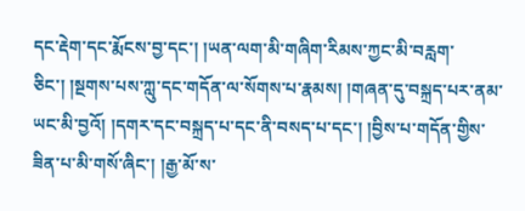དང་རྡེག་དང་རྨོངས་བྱ་དང་། །ཡན་ལག་མི་གཞིག་རིམས་ཀྱང་མི་བརླག་ཅིང་། །སྔགས་པས་ཀླུ་དང་གདོན་ལ་སོགས་པ་རྣམས། །གཞན་དུ་བསྐྲད་པར་ནམ་ཡང་མི་བྱའོ། །དགར་དང་བསྐྲད་པ་དང་ནི་བསད་པ་དང་། །བྱིས་པ་གདོན་གྱིས་ཟིན་པ་མི་གསོ་ཞིང་། །རྒྱ་མོ་ས་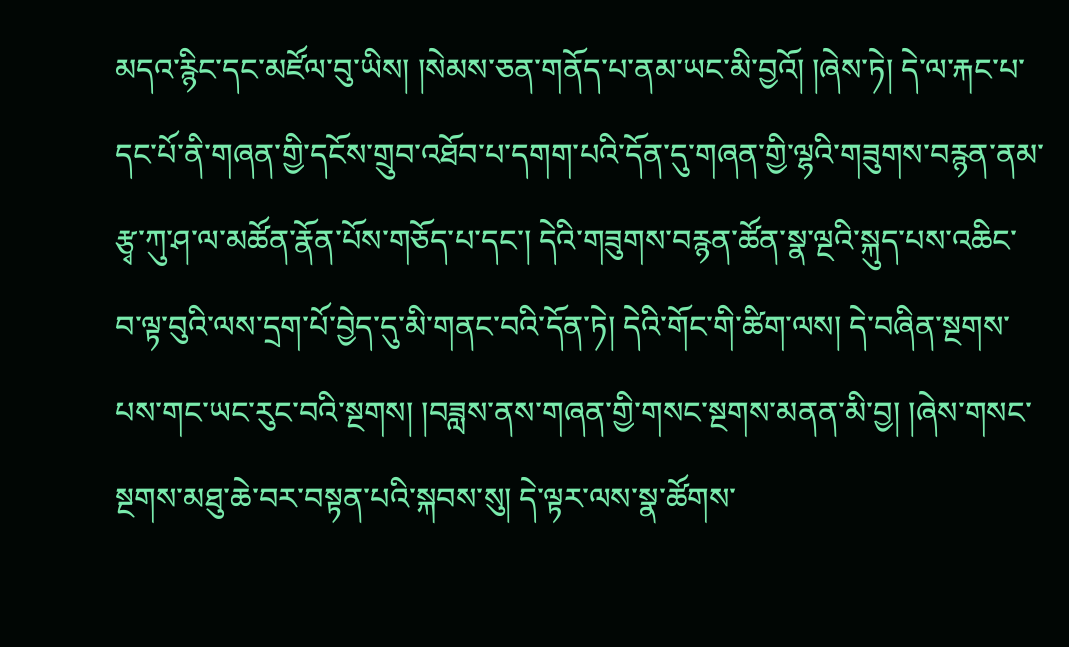མདའ་རྙིང་དང་མཛོལ་བུ་ཡིས། །སེམས་ཅན་གནོད་པ་ནམ་ཡང་མི་བྱའོ། །ཞེས་ཏེ། དེ་ལ་རྐང་པ་དང་པོ་ནི་གཞན་གྱི་དངོས་གྲུབ་འཐོབ་པ་དགག་པའི་དོན་དུ་གཞན་གྱི་ལྷའི་གཟུགས་བརྙན་ནམ་རྩྭ་ཀུ་ཤ་ལ་མཚོན་རྣོན་པོས་གཅོད་པ་དང་། དེའི་གཟུགས་བརྙན་ཚོན་སྣ་ལྔའི་སྐུད་པས་འཆིང་བ་ལྟ་བུའི་ལས་དྲག་པོ་བྱེད་དུ་མི་གནང་བའི་དོན་ཏེ། དེའི་གོང་གི་ཚིག་ལས། དེ་བཞིན་སྔགས་པས་གང་ཡང་རུང་བའི་སྔགས། །བཟླས་ནས་གཞན་གྱི་གསང་སྔགས་མནན་མི་བྱ། །ཞེས་གསང་སྔགས་མཐུ་ཆེ་བར་བསྟན་པའི་སྐབས་སུ། དེ་ལྟར་ལས་སྣ་ཚོགས་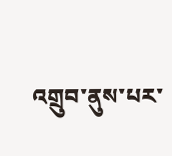འགྲུབ་ནུས་པར་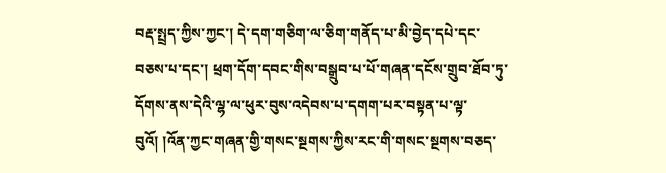བརྡ་སྤྲད་ཀྱིས་ཀྱང་། དེ་དག་གཅིག་ལ་ཅིག་གནོད་པ་མི་བྱེད་དཔེ་དང་བཅས་པ་དང་། ཕྲག་དོག་དབང་གིས་བསྒྲུབ་པ་པོ་གཞན་དངོས་གྲུབ་ཐོབ་ཏུ་དོགས་ནས་དེའི་ལྷ་ལ་ཕུར་བུས་འདེབས་པ་དགག་པར་བསྟན་པ་ལྟ་བུའོ། །འོན་ཀྱང་གཞན་གྱི་གསང་སྔགས་ཀྱིས་རང་གི་གསང་སྔགས་བཅད་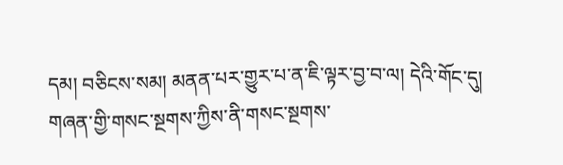དམ། བཅིངས་སམ། མནན་པར་གྱུར་པ་ན་ཇི་ལྟར་བྱ་བ་ལ། དེའི་གོང་དུ། གཞན་གྱི་གསང་སྔགས་ཀྱིས་ནི་གསང་སྔགས་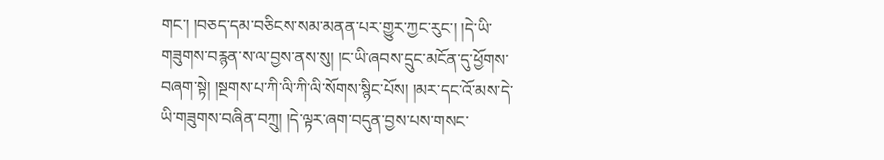གང་། །བཅད་དམ་བཅིངས་སམ་མནན་པར་གྱུར་ཀྱང་རུང་། །དེ་ཡི་གཟུགས་བརྙན་ས་ལ་བྱས་ནས་སུ། །ང་ཡི་ཞབས་དྲུང་མངོན་དུ་ཕྱོགས་བཞག་སྟེ། །སྔགས་པ་ཀི་ལི་ཀི་ལི་སོགས་སྙིང་པོས། །མར་དང་འོ་མས་དེ་ཡི་གཟུགས་བཞིན་བཀྲུ། །དེ་ལྟར་ཞག་བདུན་བྱས་པས་གསང་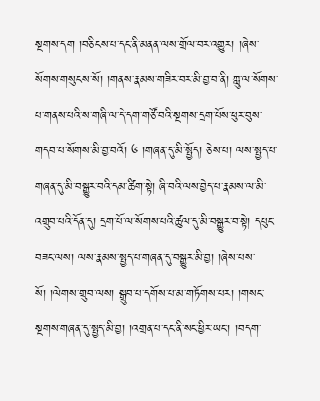སྔགས་དག །བཅིངས་པ་དང་ནི་མནན་ལས་གྲོལ་བར་འགྱུར། །ཞེས་སོགས་གསུངས་སོ། །གནས་རྣམས་གཟིར་བར་མི་བྱ་བ་ནི། ཀླུ་ལ་སོགས་པ་གནས་པའི་ས་གཞི་ལ་དེ་དག་གཙོ་བའི་སྔགས་དྲག་པོས་ཕུར་བུས་གདབ་པ་སོགས་མི་བྱ་བའོ། ༦ །གཞན་དུ་མི་སྤྱོད། ཅེས་པ། ལས་སྤྱད་པ་གཞན་དུ་མི་བསྒྱུར་བའི་དམ་ཚིག་སྟེ། ཞི་བའི་ལས་བྱེད་པ་རྣམས་ལ་མི་འགྲུབ་པའི་དོན་དུ། དྲག་པོ་ལ་སོགས་པའི་ཚུལ་དུ་མི་བསྒྱུར་བ་སྟེ། དཔུང་བཟང་ལས། ལས་རྣམས་སྤྱད་པ་གཞན་དུ་བསྒྱུར་མི་བྱ། །ཞེས་པས་སོ། །ལེགས་གྲུབ་ལས། སྒྲུབ་པ་དགོས་པ་མ་གཏོགས་པར། །གསང་སྔགས་གཞན་དུ་སྤྱད་མི་བྱ། །འགྲན་པ་དང་ནི་སང་ཕྱིར་ཡང་། །བདག་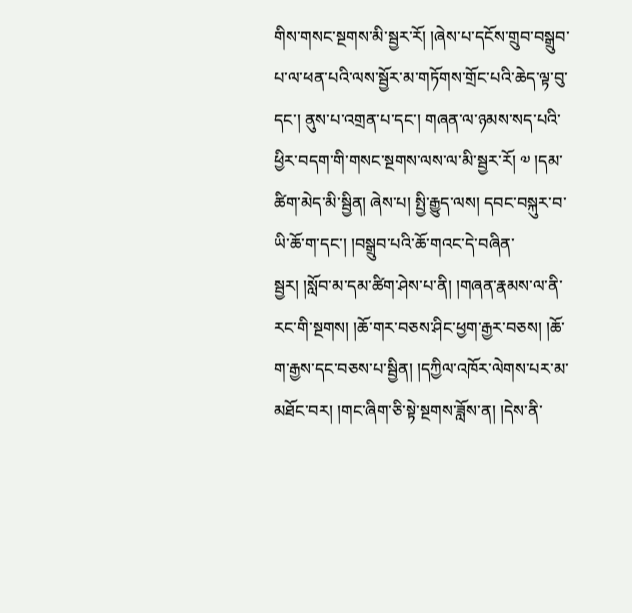གིས་གསང་སྔགས་མི་སྦྱར་རོ། །ཞེས་པ་དངོས་གྲུབ་བསྒྲུབ་པ་ལ་ཕན་པའི་ལས་སྦྱོར་མ་གཏོགས་གྲོང་པའི་ཆེད་ལྟ་བུ་དང་། ནུས་པ་འགྲན་པ་དང་། གཞན་ལ་ཉམས་སད་པའི་ཕྱིར་བདག་གི་གསང་སྔགས་ལས་ལ་མི་སྦྱར་རོ། ༧ །དམ་ཚིག་མེད་མི་སྦྱིན། ཞེས་པ། སྤྱི་རྒྱུད་ལས། དབང་བསྐུར་བ་ཡི་ཆོ་ག་དང་། །བསྒྲུབ་པའི་ཆོ་གའང་དེ་བཞིན་སྦྱར། །སློབ་མ་དམ་ཚིག་ཤེས་པ་ནི། །གཞན་རྣམས་ལ་ནི་རང་གི་སྔགས། །ཆོ་གར་བཅས་ཤིང་ཕྱག་རྒྱར་བཅས། །ཆོ་ག་རྒྱས་དང་བཅས་པ་སྦྱིན། །དཀྱིལ་འཁོར་ལེགས་པར་མ་མཐོང་བར། །གང་ཞིག་ཅི་སྟེ་སྔགས་ཟློས་ན། །དེས་ནི་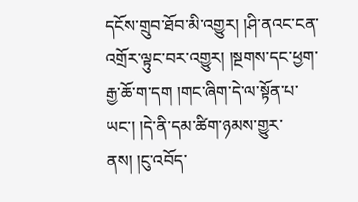དངོས་གྲུབ་ཐོབ་མི་འགྱུར། །ཤི་ནའང་ངན་འགྲོར་ལྟུང་བར་འགྱུར། །སྔགས་དང་ཕྱག་རྒྱ་ཆོ་ག་དག །གང་ཞིག་དེ་ལ་སྟོན་པ་ཡང་། །དེ་ནི་དམ་ཚིག་ཉམས་གྱུར་ནས། །ངུ་འབོད་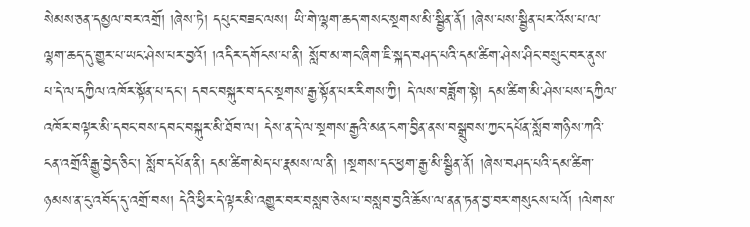སེམས་ཅན་དམྱལ་བར་འགྲོ། །ཞེས་ཏེ། དཔུང་བཟང་ལས། ཡི་གེ་ལྷག་ཆད་གསང་སྔགས་མི་སྦྱིན་ནོ། །ཞེས་པས་སྦྱིན་པར་འོས་པ་ལ་ལྷག་ཆད་དུ་གྱུར་པ་ཡང་ཤེས་པར་བྱའོ། །འདིར་དགོངས་པ་ནི། སློབ་མ་གང་ཞིག་ཇི་སྐད་བཤད་པའི་དམ་ཚིག་ཤེས་ཤིང་བསྲུང་བར་ནུས་པ་དེ་ལ་དཀྱིལ་འཁོར་སྟོན་པ་དང་། དབང་བསྐུར་བ་དང་སྔགས་རྒྱ་སྟོན་པར་རིགས་ཀྱི། དེ་ལས་བཟློག་སྟེ། དམ་ཚིག་མི་ཤེས་པས་དཀྱིལ་འཁོར་བལྟར་མི་དབང་བས་དབང་བསྐུར་མི་ཐོབ་ལ། དེས་ན་དེ་ལ་སྔགས་རྒྱའི་མན་ངག་བྱིན་ནས་བསྒྲུབས་ཀྱང་དཔོན་སློབ་གཉིས་ཀའི་ངན་འགྲོའི་རྒྱུ་བྱེད་ཅིང་། སློབ་དཔོན་ནི། དམ་ཚིག་མེད་པ་རྣམས་ལ་ནི། །སྔགས་དང་ཕྱག་རྒྱ་མི་སྦྱིན་ནོ། །ཞེས་བཤད་པའི་དམ་ཚིག་ཉམས་ན་ངུ་འབོད་དུ་འགྲོ་བས། དེའི་ཕྱིར་དེ་ལྟར་མི་འགྱུར་བར་བསླབ་ཅེས་པ་བསླབ་བྱའི་ཆོས་ལ་ནན་ཏན་བྱ་བར་གསུངས་པའོ། །ལེགས་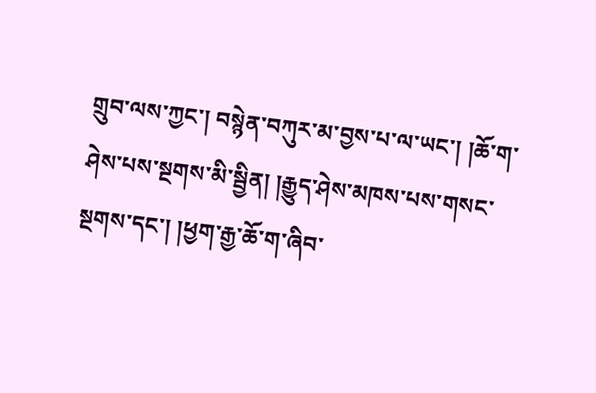གྲུབ་ལས་ཀྱང་། བསྙེན་བཀུར་མ་བྱས་པ་ལ་ཡང་། །ཆོ་ག་ཤེས་པས་སྔགས་མི་སྦྱིན། །རྒྱུད་ཤེས་མཁས་པས་གསང་སྔགས་དང་། །ཕྱག་རྒྱ་ཆོ་ག་ཞིབ་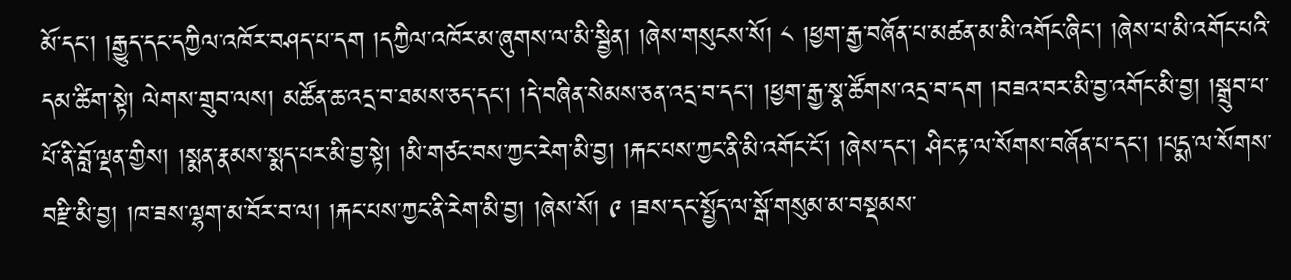མོ་དང་། །རྒྱུད་དང་དཀྱིལ་འཁོར་བཤད་པ་དག །དཀྱིལ་འཁོར་མ་ཞུགས་ལ་མི་སྦྱིན། །ཞེས་གསུངས་སོ། ༨ །ཕྱག་རྒྱ་བཞོན་པ་མཚན་མ་མི་འགོང་ཞིང་། །ཞེས་པ་མི་འགོང་པའི་དམ་ཚིག་སྟེ། ལེགས་གྲུབ་ལས། མཚོན་ཆ་འདྲ་བ་ཐམས་ཅད་དང་། །དེ་བཞིན་སེམས་ཅན་འདྲ་བ་དང་། །ཕྱག་རྒྱ་སྣ་ཚོགས་འདྲ་བ་དག །བཟའ་བར་མི་བྱ་འགོང་མི་བྱ། །སྒྲུབ་པ་པོ་ནི་བློ་ལྡན་གྱིས། །སྨན་རྣམས་སྨད་པར་མི་བྱ་སྟེ། །མི་གཙང་བས་ཀྱང་རེག་མི་བྱ། །རྐང་པས་ཀྱང་ནི་མི་འགོང་ངོ་། །ཞེས་དང་། ཤིང་རྟ་ལ་སོགས་བཞོན་པ་དང་། །པདྨ་ལ་སོགས་བརྫི་མི་བྱ། །ཁ་ཟས་ལྷག་མ་བོར་བ་ལ། །རྐང་པས་ཀྱང་ནི་རེག་མི་བྱ། །ཞེས་སོ། ༩ །ཟས་དང་སྤྱོད་ལ་སྒོ་གསུམ་མ་བསྡམས་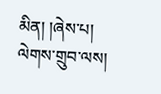མིན། །ཞེས་པ། ལེགས་གྲུབ་ལས།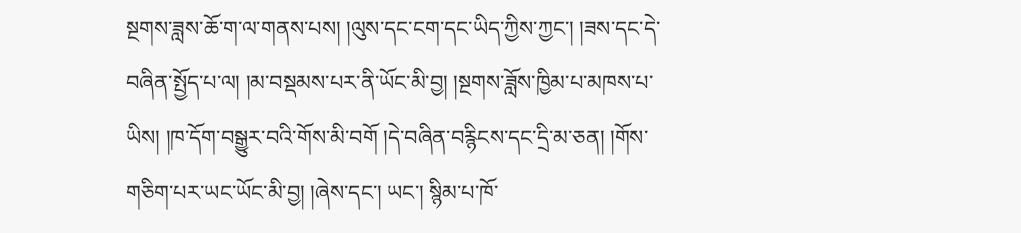སྔགས་ཟླས་ཆོ་ག་ལ་གནས་པས། །ལུས་དང་ངག་དང་ཡིད་ཀྱིས་ཀྱང་། །ཟས་དང་དེ་བཞིན་སྤྱོད་པ་ལ། །མ་བསྡམས་པར་ནི་ཡོང་མི་བྱ། །སྔགས་ཟློས་ཁྱིམ་པ་མཁས་པ་ཡིས། །ཁ་དོག་བསྒྱུར་བའི་གོས་མི་བགོ །དེ་བཞིན་བརྙིངས་དང་དྲི་མ་ཅན། །གོས་གཅིག་པར་ཡང་ཡོང་མི་བྱ། །ཞེས་དང་། ཡང་། སྙིམ་པ་ཁོ་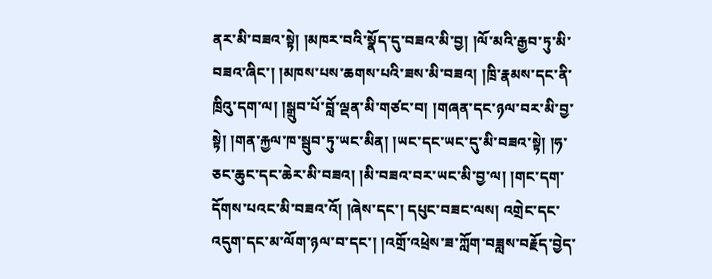ནར་མི་བཟའ་སྟེ། །མཁར་བའི་སྣོད་དུ་བཟའ་མི་བྱ། །ལོ་མའི་རྒྱབ་ཏུ་མི་བཟའ་ཞིང་། །མཁས་པས་ཆགས་པའི་ཟས་མི་བཟའ། །ཁྲི་རྣམས་དང་ནི་ཁྲིའུ་དག་ལ། །སྒྲུབ་པོ་བློ་ལྡན་མི་གཙང་བ། །གཞན་དང་ཉལ་བར་མི་བྱ་སྟེ། །གན་རྐྱལ་ཁ་སྦུབ་ཏུ་ཡང་མིན། །ཡང་དང་ཡང་དུ་མི་བཟའ་སྟེ། །ཧ་ཅང་ཆུང་དང་ཆེར་མི་བཟའ། །མི་བཟའ་བར་ཡང་མི་བྱ་ལ། །གང་དག་དོགས་པའང་མི་བཟའ་འོ། །ཞེས་དང་། དཔུང་བཟང་ལས། འགྲེང་དང་འདུག་དང་མ་ལོག་ཉལ་བ་དང་། །འགྲོ་འཕྲེས་ཟ་ཀློག་བཟླས་བརྗོད་བྱེད་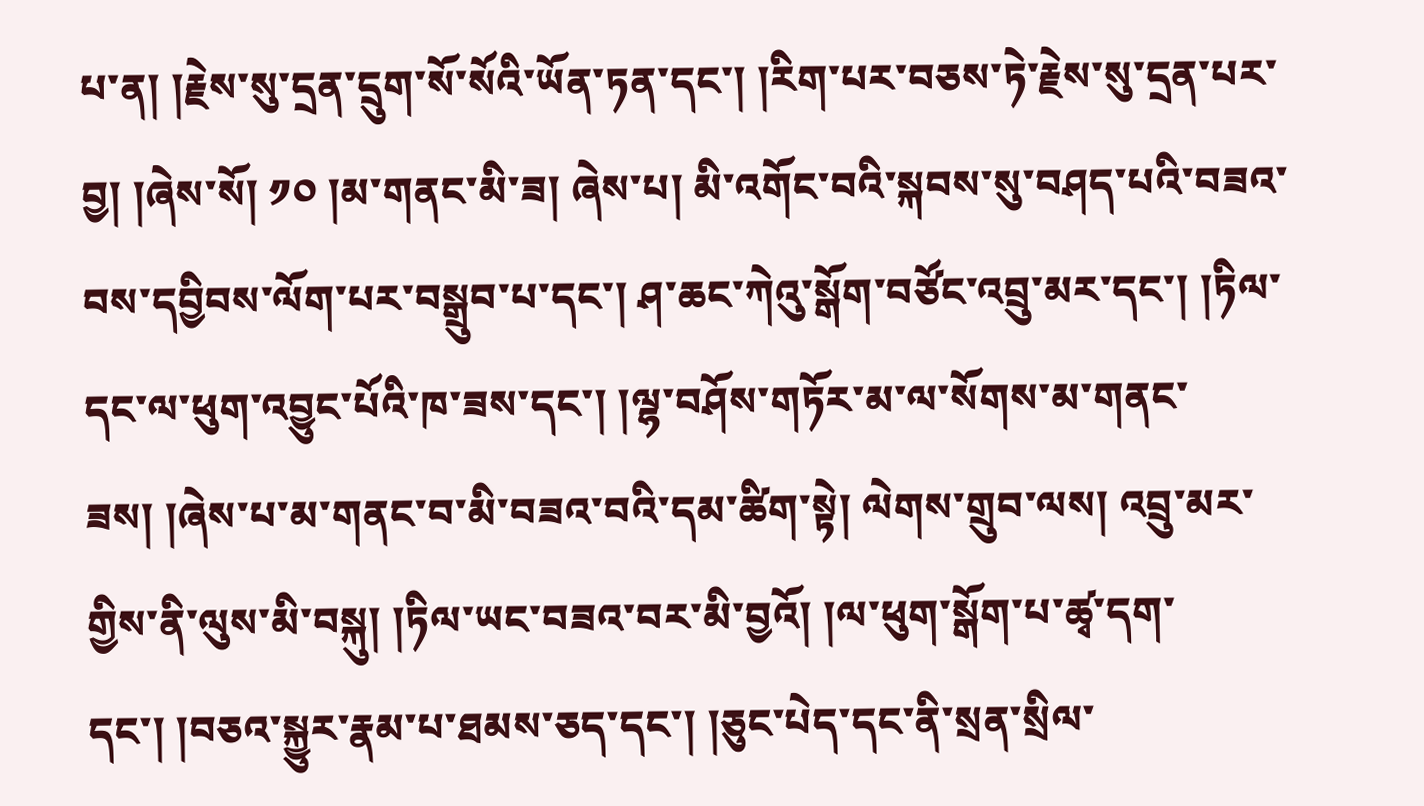པ་ན། །རྗེས་སུ་དྲན་དྲུག་སོ་སོའི་ཡོན་ཏན་དང་། །རིག་པར་བཅས་ཏེ་རྗེས་སུ་དྲན་པར་བྱ། །ཞེས་སོ། ༡༠ །མ་གནང་མི་ཟ། ཞེས་པ། མི་འགོང་བའི་སྐབས་སུ་བཤད་པའི་བཟའ་བས་དབྱིབས་ལོག་པར་བསྒྲུབ་པ་དང་། ཤ་ཆང་ཀེའུ་སྒོག་བཙོང་འབྲུ་མར་དང་། །ཏིལ་དང་ལ་ཕུག་འབྱུང་པོའི་ཁ་ཟས་དང་། །ལྷ་བཤོས་གཏོར་མ་ལ་སོགས་མ་གནང་ཟས། །ཞེས་པ་མ་གནང་བ་མི་བཟའ་བའི་དམ་ཚིག་སྟེ། ལེགས་གྲུབ་ལས། འབྲུ་མར་གྱིས་ནི་ལུས་མི་བསྐུ། །ཏིལ་ཡང་བཟའ་བར་མི་བྱའོ། །ལ་ཕུག་སྒོག་པ་ཚྭ་དག་དང་། །བཅའ་སྐྱུར་རྣམ་པ་ཐམས་ཅད་དང་། །ཅུང་པེད་དང་ནི་སྲན་སྲིལ་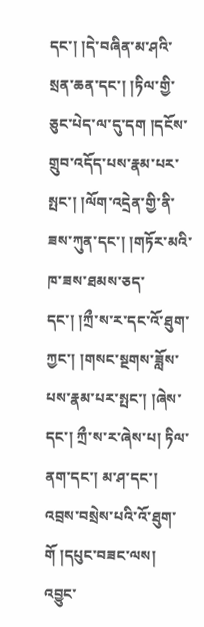དང་། །དེ་བཞིན་མ་ཤའི་སྲན་ཆན་དང་། །ཏིལ་གྱི་ཅུང་པེད་ལ་དུ་དག །དངོས་གྲུབ་འདོད་པས་རྣམ་པར་སྤང་། །ལོག་འདྲེན་གྱི་ནི་ཟས་ཀུན་དང་། །གཏོར་མའི་ཁ་ཟས་ཐམས་ཅད་དང་། །ཀྲྀ་ས་ར་དང་འོ་ཐུག་ཀྱང་། །གསང་སྔགས་ཟློས་པས་རྣམ་པར་སྤང་། །ཞེས་དང་། ཀྲྀ་ས་ར་ཞེས་པ། ཏིལ་ནག་དང་། མ་ཤ་དང་། འབྲས་བསྲེས་པའི་འོ་ཐུག་གོ །དཔུང་བཟང་ལས། འབྱུང་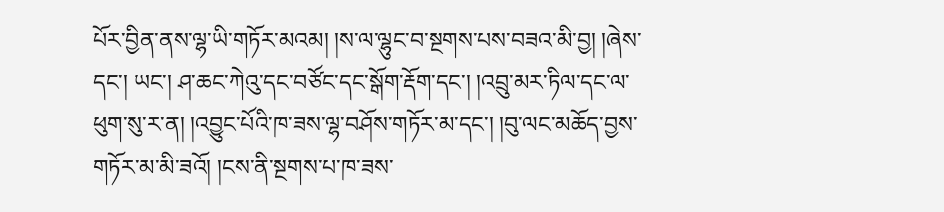པོར་བྱིན་ནས་ལྷ་ཡི་གཏོར་མའམ། །ས་ལ་ལྷུང་བ་སྔགས་པས་བཟའ་མི་བྱ། །ཞེས་དང་། ཡང་། ཤ་ཆང་ཀེའུ་དང་བཙོང་དང་སྒོག་རྡོག་དང་། །འབྲུ་མར་ཏིལ་དང་ལ་ཕུག་སུ་ར་ན། །འབྱུང་པོའི་ཁ་ཟས་ལྷ་བཤོས་གཏོར་མ་དང་། །བུ་ལང་མཆོད་བྱས་གཏོར་མ་མི་ཟའོ། །ངས་ནི་སྔགས་པ་ཁ་ཟས་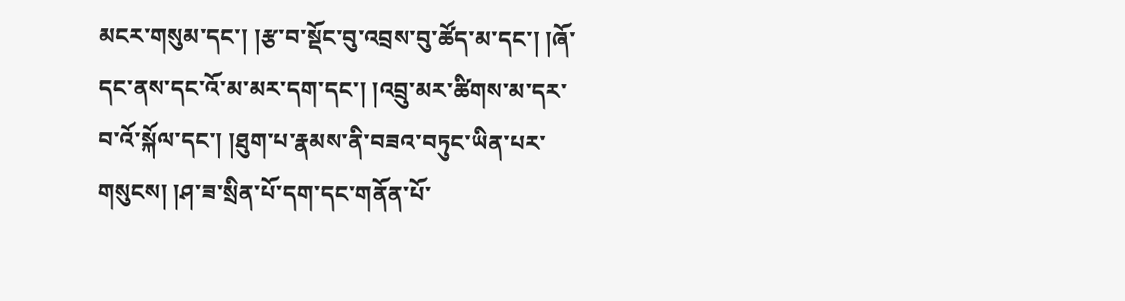མངར་གསུམ་དང་། །རྩ་བ་སྡོང་བུ་འབྲས་བུ་ཚོད་མ་དང་། །ཞོ་དང་ནས་དང་འོ་མ་མར་དག་དང་། །འབྲུ་མར་ཚིགས་མ་དར་བ་འོ་སྐོལ་དང་། །ཐུག་པ་རྣམས་ནི་བཟའ་བཏུང་ཡིན་པར་གསུངས། །ཤ་ཟ་སྲིན་པོ་དག་དང་གནོན་པོ་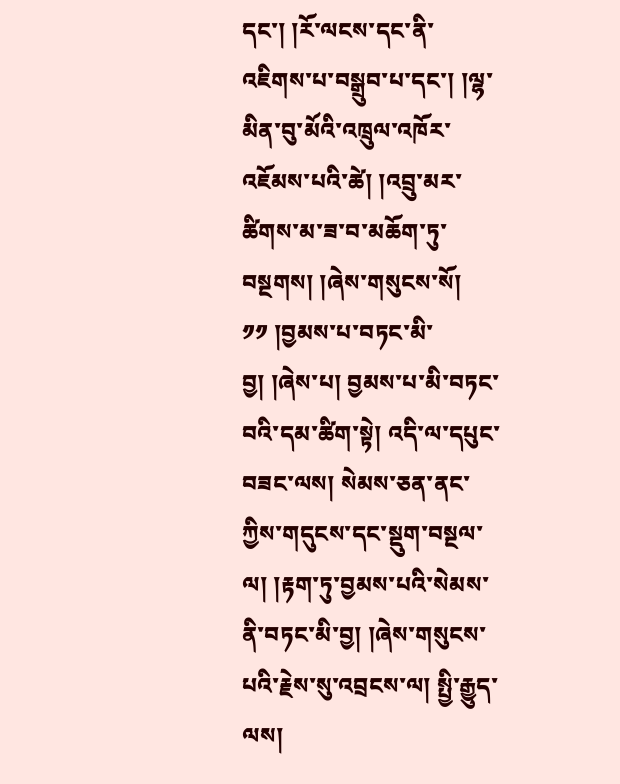དང་། །རོ་ལངས་དང་ནི་འཇིགས་པ་བསྒྲུབ་པ་དང་། །ལྷ་མིན་བུ་མོའི་འཁྲུལ་འཁོར་འཇོམས་པའི་ཚེ། །འབྲུ་མར་ཚིགས་མ་ཟ་བ་མཆོག་ཏུ་བསྔགས། །ཞེས་གསུངས་སོ། ༡༡ །བྱམས་པ་བཏང་མི་བྱ། །ཞེས་པ། བྱམས་པ་མི་བཏང་བའི་དམ་ཚིག་སྟེ། འདི་ལ་དཔུང་བཟང་ལས། སེམས་ཅན་ནང་ཀྱིས་གདུངས་དང་སྡུག་བསྔལ་ལ། །རྟག་ཏུ་བྱམས་པའི་སེམས་ནི་བཏང་མི་བྱ། །ཞེས་གསུངས་པའི་རྗེས་སུ་འབྲངས་ལ། སྤྱི་རྒྱུད་ལས།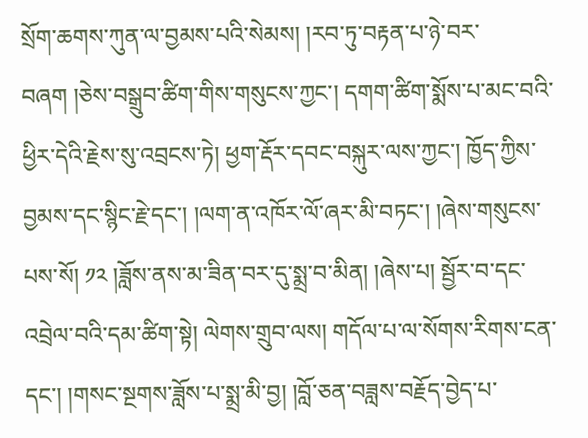སྲོག་ཆགས་ཀུན་ལ་བྱམས་པའི་སེམས། །རབ་ཏུ་བརྟན་པ་ཉེ་བར་བཞག །ཅེས་བསྒྲུབ་ཚིག་གིས་གསུངས་ཀྱང་། དགག་ཚིག་སྨོས་པ་མང་བའི་ཕྱིར་དེའི་རྗེས་སུ་འབྲངས་ཏེ། ཕྱག་རྡོར་དབང་བསྐུར་ལས་ཀྱང་། ཁྱོད་ཀྱིས་བྱམས་དང་སྙིང་རྗེ་དང་། །ལག་ན་འཁོར་ལོ་ཞར་མི་བཏང་། །ཞེས་གསུངས་པས་སོ། ༡༢ །ཟློས་ནས་མ་ཟིན་བར་དུ་སྨྲ་བ་མིན། །ཞེས་པ། སྦྱོར་བ་དང་འབྲེལ་བའི་དམ་ཚིག་སྟེ། ལེགས་གྲུབ་ལས། གདོལ་པ་ལ་སོགས་རིགས་ངན་དང་། །གསང་སྔགས་ཟློས་པ་སྨྲ་མི་བྱ། །བློ་ཅན་བཟླས་བརྗོད་བྱེད་པ་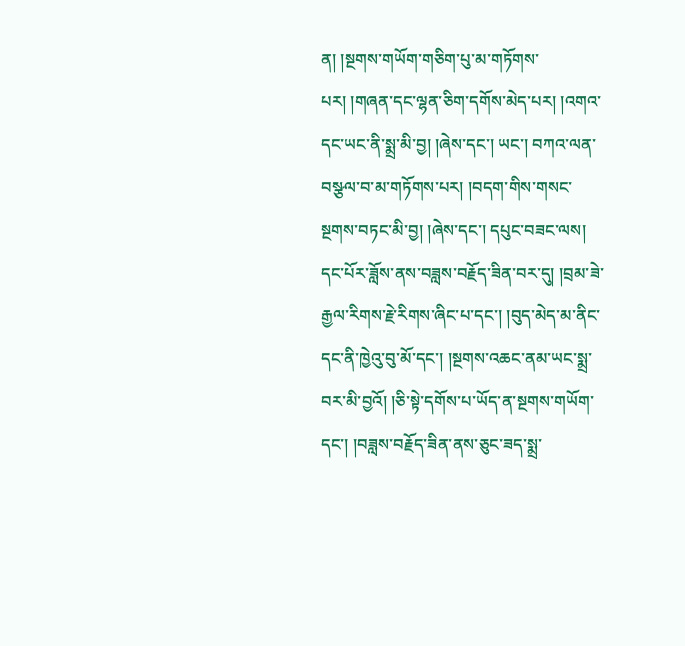ན། །སྔགས་གཡོག་གཅིག་པུ་མ་གཏོགས་པར། །གཞན་དང་ལྷན་ཅིག་དགོས་མེད་པར། །འགའ་དང་ཡང་ནི་སྨྲ་མི་བྱ། །ཞེས་དང་། ཡང་། བཀའ་ལན་བསྩལ་བ་མ་གཏོགས་པར། །བདག་གིས་གསང་སྔགས་བཏང་མི་བྱ། །ཞེས་དང་། དཔུང་བཟང་ལས། དང་པོར་ཟློས་ནས་བཟླས་བརྗོད་ཟིན་བར་དུ། །བྲམ་ཟེ་རྒྱལ་རིགས་རྗེ་རིགས་ཞིང་པ་དང་། །བུད་མེད་མ་ནིང་དང་ནི་ཁྱེའུ་བུ་མོ་དང་། །སྔགས་འཆང་ནམ་ཡང་སྨྲ་བར་མི་བྱའོ། །ཅི་སྟེ་དགོས་པ་ཡོད་ན་སྔགས་གཡོག་དང་། །བཟླས་བརྗོད་ཟིན་ནས་ཅུང་ཟད་སྨྲ་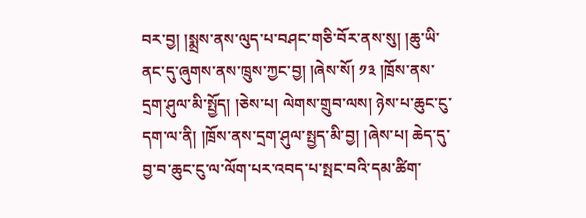བར་བྱ། །སྨྲས་ནས་ལུད་པ་བཤང་གཅི་བོར་ནས་སུ། །ཆུ་ཡི་ནང་དུ་ཞུགས་ནས་ཁྲུས་ཀྱང་བྱ། །ཞེས་སོ། ༡༣ །ཁྲོས་ནས་དྲག་ཤུལ་མི་སྤྱོད། །ཅེས་པ། ལེགས་གྲུབ་ལས། ཉེས་པ་ཆུང་ངུ་དག་ལ་ནི། །ཁྲོས་ནས་དྲག་ཤུལ་སྤྱད་མི་བྱ། །ཞེས་པ། ཆེད་དུ་བྱ་བ་ཆུང་ངུ་ལ་ལོག་པར་འབད་པ་སྤང་བའི་དམ་ཚིག་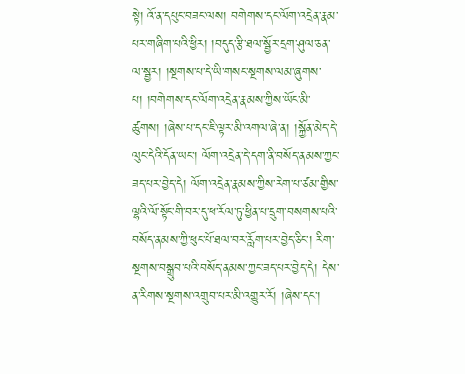སྟེ། འོ་ན་དཔུང་བཟང་ལས། བགེགས་དང་ལོག་འདྲེན་རྣམ་པར་གཞིག་པའི་ཕྱིར། །བདུད་རྩི་ཐལ་སྦྱོར་དྲག་ཤུལ་ཅན་ལ་སྦྱར། །སྔགས་པ་དེ་ཡི་གསང་སྔགས་ལམ་ཞུགས་པ། །བགེགས་དང་ལོག་འདྲེན་རྣམས་ཀྱིས་ཡོང་མི་ཚུགས། །ཞེས་པ་དང་ཇི་ལྟར་མི་འགལ་ཞེ་ན། །སྐྱོན་མེད་དེ་ལུང་དེའི་དོན་ཡང་། ལོག་འདྲེན་དེ་དག་ནི་བསོད་ནམས་ཀྱང་ཟད་པར་བྱེད་དེ། ལོག་འདྲེན་རྣམས་ཀྱིས་རེག་པ་ཙམ་གྱིས་ལྷའི་ལོ་སྟོང་གི་བར་དུ་ཕ་རོལ་ཏུ་ཕྱིན་པ་དྲུག་བསགས་པའི་བསོད་ནམས་ཀྱི་ཕུང་པོ་ཐལ་བར་རློག་པར་བྱེད་ཅིང་། རིག་སྔགས་བསྒྲུབ་པའི་བསོད་ནམས་ཀྱང་ཟད་པར་བྱེད་དེ། དེས་ན་རིགས་སྔགས་འགྲུབ་པར་མི་འགྱུར་རོ། །ཞེས་དང་།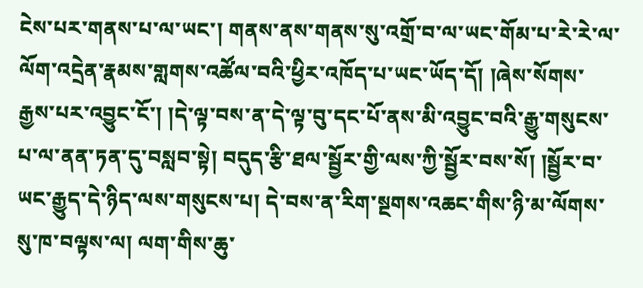ངེས་པར་གནས་པ་ལ་ཡང་། གནས་ནས་གནས་སུ་འགྲོ་བ་ལ་ཡང་གོམ་པ་རེ་རེ་ལ་ལོག་འདྲེན་རྣམས་གླགས་འཚོལ་བའི་ཕྱིར་འཁོད་པ་ཡང་ཡོད་དོ། །ཞེས་སོགས་རྒྱས་པར་འབྱུང་ངོ་། །དེ་ལྟ་བས་ན་དེ་ལྟ་བུ་དང་པོ་ནས་མི་འབྱུང་བའི་རྒྱུ་གསུངས་པ་ལ་ནན་ཏན་དུ་བསླབ་སྟེ། བདུད་རྩི་ཐལ་སྦྱོར་གྱི་ལས་ཀྱི་སྦྱོར་བས་སོ། །སྦྱོར་བ་ཡང་རྒྱུད་དེ་ཉིད་ལས་གསུངས་པ། དེ་བས་ན་རིག་སྔགས་འཆང་གིས་ཉི་མ་ལོགས་སུ་ཁ་བལྟས་ལ། ལག་གིས་ཆུ་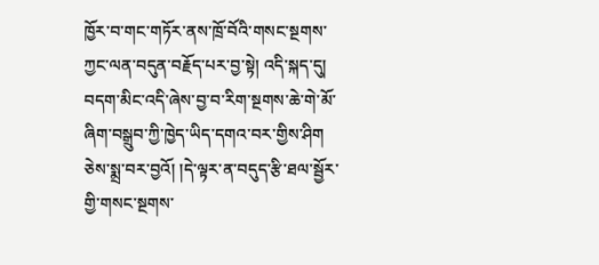ཁྱོར་བ་གང་གཏོར་ནས་ཁྲོ་བོའི་གསང་སྔགས་ཀྱང་ལན་བདུན་བརྗོད་པར་བྱ་སྟེ། འདི་སྐད་དུ། བདག་མིང་འདི་ཞེས་བྱ་བ་རིག་སྔགས་ཆེ་གེ་མོ་ཞིག་བསྒྲུབ་ཀྱི་ཁྱེད་ཡིད་དགའ་བར་གྱིས་ཤིག ཅེས་སྨྲ་བར་བྱའོ། །དེ་ལྟར་ན་བདུད་རྩི་ཐལ་སྦྱོར་གྱི་གསང་སྔགས་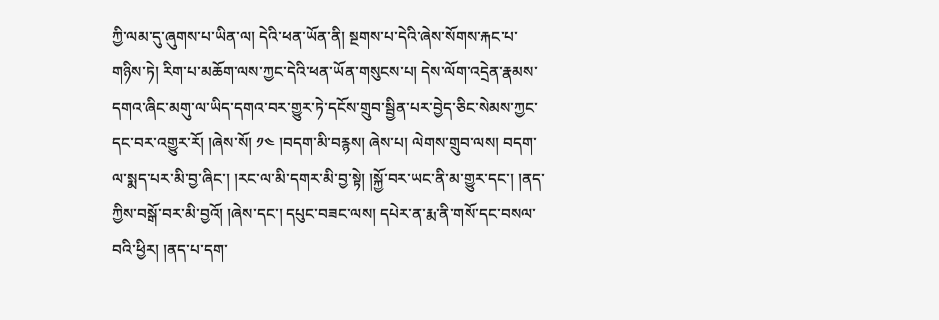ཀྱི་ལམ་དུ་ཞུགས་པ་ཡིན་ལ། དེའི་ཕན་ཡོན་ནི། སྔགས་པ་དེའི་ཞེས་སོགས་རྐང་པ་གཉིས་ཏེ། རིག་པ་མཆོག་ལས་ཀྱང་དེའི་ཕན་ཡོན་གསུངས་པ། དེས་ལོག་འདྲེན་རྣམས་དགའ་ཞིང་མགུ་ལ་ཡིད་དགའ་བར་གྱུར་ཏེ་དངོས་གྲུབ་སྦྱིན་པར་བྱེད་ཅིང་སེམས་ཀྱང་དང་བར་འགྱུར་རོ། །ཞེས་སོ། ༡༤ །བདག་མི་བརྙས། ཞེས་པ། ལེགས་གྲུབ་ལས། བདག་ལ་སྨད་པར་མི་བྱ་ཞིང་། །རང་ལ་མི་དགར་མི་བྱ་སྟེ། །སྐྱོ་བར་ཡང་ནི་མ་གྱུར་དང་། །ནད་ཀྱིས་བསྒོ་བར་མི་བྱའོ། །ཞེས་དང་། དཔུང་བཟང་ལས། དཔེར་ན་རྨ་ནི་གསོ་དང་བསལ་བའི་ཕྱིར། །ནད་པ་དག་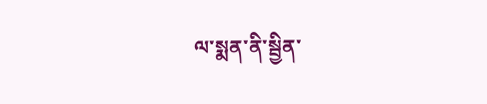ལ་སྨན་ནི་སྦྱིན་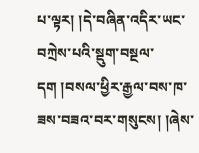པ་ལྟར། །དེ་བཞིན་འདིར་ཡང་བཀྲེས་པའི་སྡུག་བསྔལ་དག །བསལ་ཕྱིར་རྒྱལ་བས་ཁ་ཟས་བཟའ་བར་གསུངས། །ཞེས་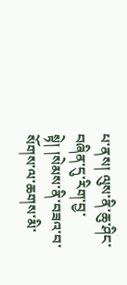པ་ནས། ལུས་ནི་ཆུ་ཤིང་བཞིན་དུ་རིག་བྱ་སྟེ། །སེམས་ནི་བཟའ་བ་སོགས་ལ་ཆགས་མི་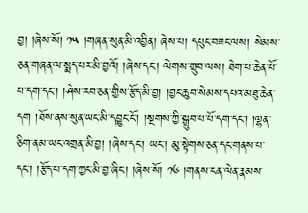བྱ། །ཞེས་སོ། ༡༥ །གཞན་སུན་མི་འབྱིན། ཞེས་པ། དཔུང་བཟང་ལས། སེམས་ཅན་གཞན་ལ་སྨད་པར་མི་བྱའོ། །ཞེས་དང་། ལེགས་གྲུབ་ལས། ཐེག་པ་ཆེན་པོ་པ་དག་དང་། །ཤེས་རབ་ཅན་གྱིས་རྩོད་མི་བྱ། །བྱང་ཆུབ་སེམས་དཔའ་མཐུ་ཆེན་དག །ཐོས་ནས་སུན་ཡང་མི་དབྱུང་ངོ་། །སྔགས་ཀྱི་སྒྲུབ་པ་པོ་དག་དང་། །ལྷན་ཅིག་ནམ་ཡང་འགྲན་མི་བྱ། །ཞེས་དང་། ཡང་། མུ་སྟེགས་ཅན་དང་གནས་པ་དང་། །རྩོད་པ་དག་ཀྱང་མི་བྱ་ཞིང་། །ཞེས་སོ། ༡༦ །གནས་ངན་ལེན་རྣམས་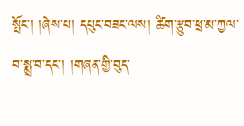སྤོང་། །ཞེས་པ། དཔུང་བཟང་ལས། ཚིག་རྩུབ་ཕྲ་མ་ཀྱལ་བ་སྨྲ་བ་དང་། །གཞན་གྱི་བུད་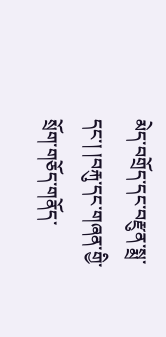མེད་བགྲོད་དང་བརྫུན་སྨྲ་དང་། །བརྐུ་དང་གཞན་གྱི་སྲོག་གཅོད་གནོད་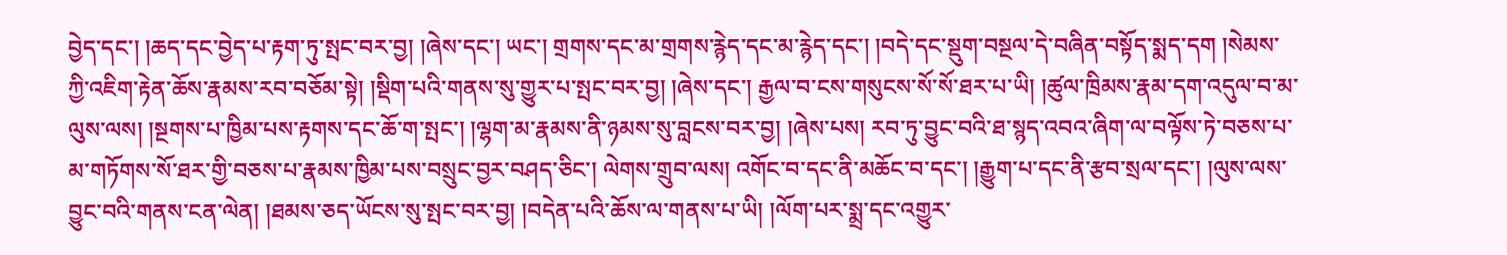བྱེད་དང་། །ཆད་དང་བྱེད་པ་རྟག་ཏུ་སྤང་བར་བྱ། །ཞེས་དང་། ཡང་། གྲགས་དང་མ་གྲགས་རྙེད་དང་མ་རྙེད་དང་། །བདེ་དང་སྡུག་བསྔལ་དེ་བཞིན་བསྟོད་སྨད་དག །སེམས་ཀྱི་འཇིག་རྟེན་ཆོས་རྣམས་རབ་བཅོམ་སྟེ། །སྡིག་པའི་གནས་སུ་གྱུར་པ་སྤང་བར་བྱ། །ཞེས་དང་། རྒྱལ་བ་ངས་གསུངས་སོ་སོ་ཐར་པ་ཡི། །ཚུལ་ཁྲིམས་རྣམ་དག་འདུལ་བ་མ་ལུས་ལས། །སྔགས་པ་ཁྱིམ་པས་རྟགས་དང་ཆོ་ག་སྤང་། །ལྷག་མ་རྣམས་ནི་ཉམས་སུ་བླངས་བར་བྱ། །ཞེས་པས། རབ་ཏུ་བྱུང་བའི་ཐ་སྙད་འབའ་ཞིག་ལ་བལྟོས་ཏེ་བཅས་པ་མ་གཏོགས་སོ་ཐར་གྱི་བཅས་པ་རྣམས་ཁྱིམ་པས་བསྲུང་བྱར་བཤད་ཅིང་། ལེགས་གྲུབ་ལས། འགོང་བ་དང་ནི་མཆོང་བ་དང་། །རྒྱུག་པ་དང་ནི་རྩབ་སྲལ་དང་། །ལུས་ལས་བྱུང་བའི་གནས་ངན་ལེན། །ཐམས་ཅད་ཡོངས་སུ་སྤང་བར་བྱ། །བདེན་པའི་ཆོས་ལ་གནས་པ་ཡི། །ལོག་པར་སྨྲ་དང་འགྱུར་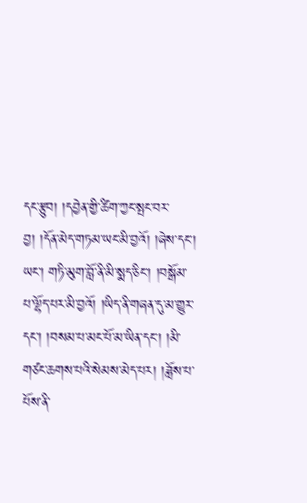དང་རྩུབ། །དབྱེན་གྱི་ཚིག་ཀྱང་སྤང་བར་བྱ། །དོན་མེད་གཏམ་ཡང་མི་བྱའོ། །ཞེས་དང་། ཡང་། གཏི་མུག་བློ་ནི་མི་སྨད་ཅིང་། །བསྒོམ་པ་ལྷོད་པར་མི་བྱའོ། །ཡིད་ནི་གཞན་དུ་མ་གྱུར་དང་། །བསམ་པ་མང་པོ་མ་ཡིན་དང་། །མི་གཙང་ཆགས་པའི་སེམས་མེད་པར། །ཟློས་པ་པོས་ནི་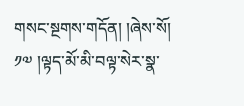གསང་སྔགས་གདོན། །ཞེས་སོ། ༡༧ །ལྟད་མོ་མི་བལྟ་སེར་སྣ་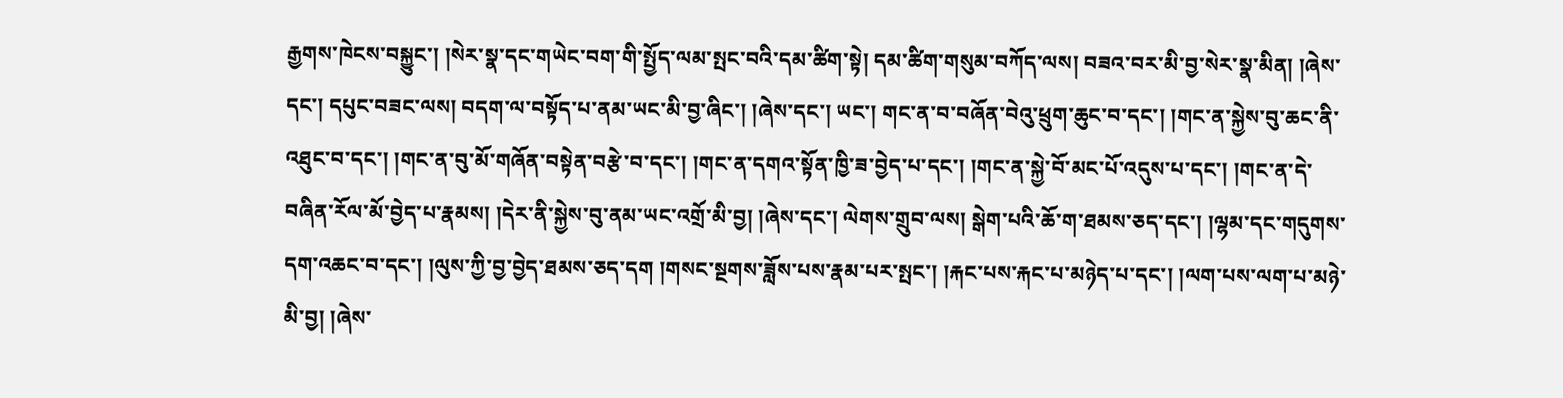རྒྱགས་ཁེངས་བསྐྱུང་། །སེར་སྣ་དང་གཡེང་བག་གི་སྤྱོད་ལམ་སྤང་བའི་དམ་ཚིག་སྟེ། དམ་ཚིག་གསུམ་བཀོད་ལས། བཟའ་བར་མི་བྱ་སེར་སྣ་མིན། །ཞེས་དང་། དཔུང་བཟང་ལས། བདག་ལ་བསྟོད་པ་ནམ་ཡང་མི་བྱ་ཞིང་། །ཞེས་དང་། ཡང་། གང་ན་བ་བཞོན་བེའུ་ཕྲུག་ཆུང་བ་དང་། །གང་ན་སྐྱེས་བུ་ཆང་ནི་འཐུང་བ་དང་། །གང་ན་བུ་མོ་གཞོན་བསྟེན་བརྩེ་བ་དང་། །གང་ན་དགའ་སྟོན་ཁྱི་ཟ་བྱེད་པ་དང་། །གང་ན་སྐྱེ་བོ་མང་པོ་འདུས་པ་དང་། །གང་ན་དེ་བཞིན་རོལ་མོ་བྱེད་པ་རྣམས། །དེར་ནི་སྐྱེས་བུ་ནམ་ཡང་འགྲོ་མི་བྱ། །ཞེས་དང་། ལེགས་གྲུབ་ལས། སྒེག་པའི་ཆོ་ག་ཐམས་ཅད་དང་། །ལྷམ་དང་གདུགས་དག་འཆང་བ་དང་། །ལུས་ཀྱི་བྱ་བྱེད་ཐམས་ཅད་དག །གསང་སྔགས་ཟློས་པས་རྣམ་པར་སྤང་། །རྐང་པས་རྐང་པ་མཉེད་པ་དང་། །ལག་པས་ལག་པ་མཉེ་མི་བྱ། །ཞེས་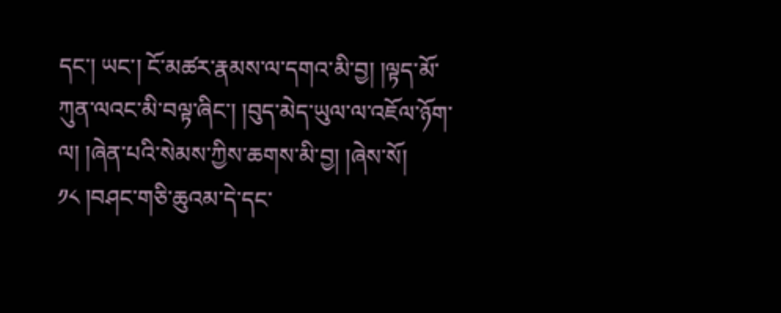དང་། ཡང་། ངོ་མཚར་རྣམས་ལ་དགའ་མི་བྱ། །ལྟད་མོ་ཀུན་ལའང་མི་བལྟ་ཞིང་། །བུད་མེད་ཡུལ་ལ་འཇོལ་ཉོག་ལ། །ཞེན་པའི་སེམས་ཀྱིས་ཆགས་མི་བྱ། །ཞེས་སོ། ༡༨ །བཤང་གཅི་ཆུའམ་དེ་དང་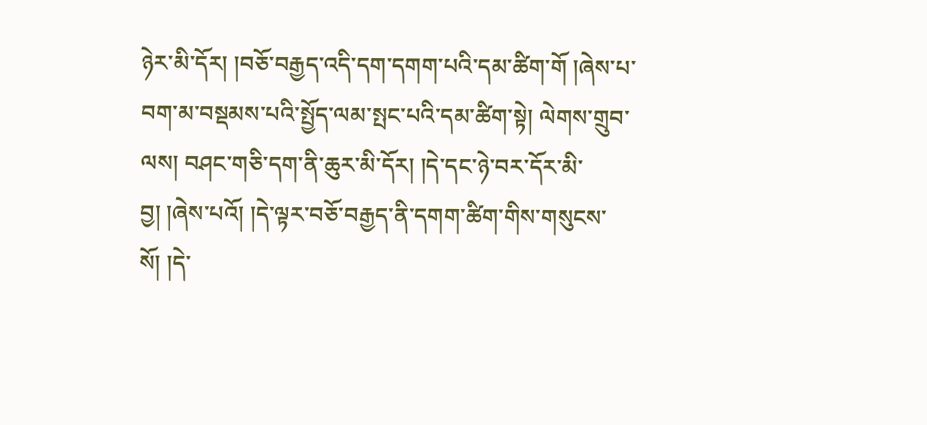ཉེར་མི་དོར། །བཅོ་བརྒྱད་འདི་དག་དགག་པའི་དམ་ཚིག་གོ །ཞེས་པ་བག་མ་བསྡམས་པའི་སྤྱོད་ལམ་སྤང་པའི་དམ་ཚིག་སྟེ། ལེགས་གྲུབ་ལས། བཤང་གཅི་དག་ནི་ཆུར་མི་དོར། །དེ་དང་ཉེ་བར་དོར་མི་བྱ། །ཞེས་པའོ། །དེ་ལྟར་བཅོ་བརྒྱད་ནི་དགག་ཚིག་གིས་གསུངས་སོ། །དེ་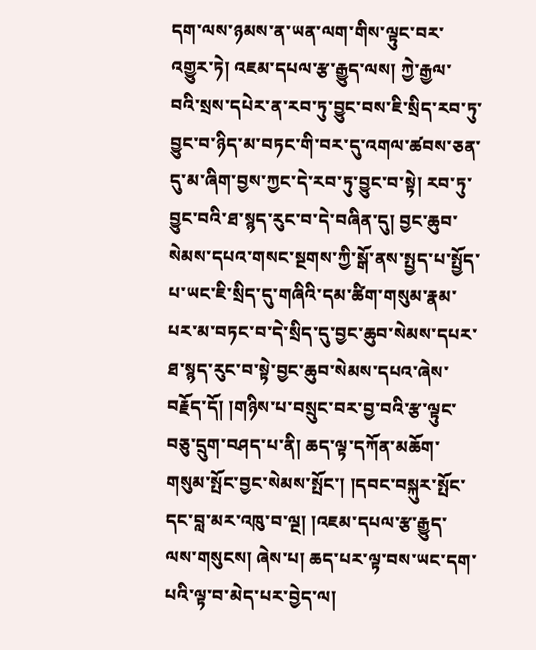དག་ལས་ཉམས་ན་ཡན་ལག་གིས་ལྟུང་བར་འགྱུར་ཏེ། འཇམ་དཔལ་རྩ་རྒྱུད་ལས། ཀྱེ་རྒྱལ་བའི་སྲས་དཔེར་ན་རབ་ཏུ་བྱུང་བས་ཇི་སྲིད་རབ་ཏུ་བྱུང་བ་ཉིད་མ་བཏང་གི་བར་དུ་འགལ་ཚབས་ཅན་དུ་མ་ཞིག་བྱས་ཀྱང་དེ་རབ་ཏུ་བྱུང་བ་སྟེ། རབ་ཏུ་བྱུང་བའི་ཐ་སྙད་རུང་བ་དེ་བཞིན་དུ། བྱང་ཆུབ་སེམས་དཔའ་གསང་སྔགས་ཀྱི་སྒོ་ནས་སྤྱད་པ་སྤྱོད་པ་ཡང་ཇི་སྲིད་དུ་གཞིའི་དམ་ཚིག་གསུམ་རྣམ་པར་མ་བཏང་བ་དེ་སྲིད་དུ་བྱང་ཆུབ་སེམས་དཔར་ཐ་སྙད་རུང་བ་སྟེ་བྱང་ཆུབ་སེམས་དཔའ་ཞེས་བརྗོད་དོ། །གཉིས་པ་བསྲུང་བར་བྱ་བའི་རྩ་ལྟུང་བཅུ་དྲུག་བཤད་པ་ནི། ཆད་ལྟ་དཀོན་མཆོག་གསུམ་སྤོང་བྱང་སེམས་སྤོང་། །དབང་བསྐུར་སྤོང་དང་བླ་མར་འཁུ་བ་ལྔ། །འཇམ་དཔལ་རྩ་རྒྱུད་ལས་གསུངས། ཞེས་པ། ཆད་པར་ལྟ་བས་ཡང་དག་པའི་ལྟ་བ་མེད་པར་བྱེད་ལ།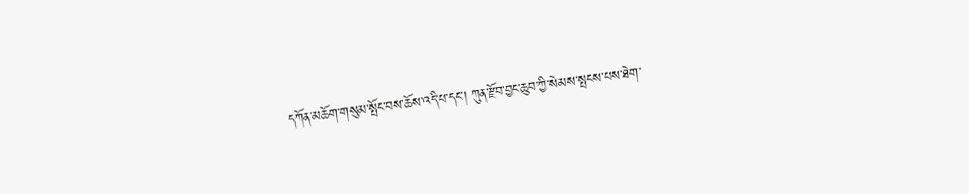དཀོན་མཆོག་གསུམ་སྤོང་བས་ཆོས་འདི་པ་དང་། ཀུན་རྫོབ་བྱང་ཆུབ་ཀྱི་སེམས་སྤངས་པས་ཐེག་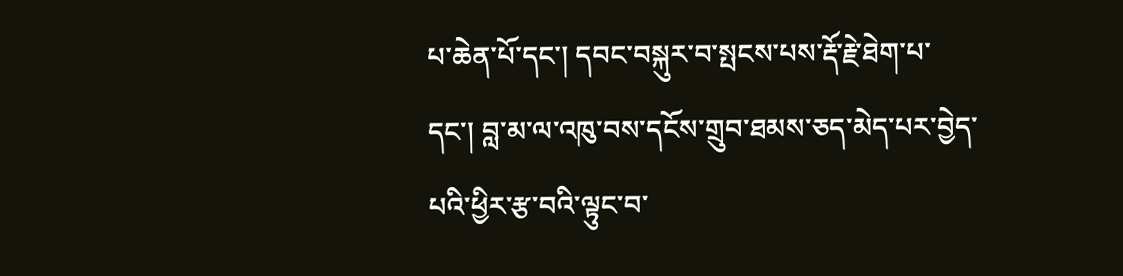པ་ཆེན་པོ་དང་། དབང་བསྐུར་བ་སྤངས་པས་རྡོ་རྗེ་ཐེག་པ་དང་། བླ་མ་ལ་འཁུ་བས་དངོས་གྲུབ་ཐམས་ཅད་མེད་པར་བྱེད་པའི་ཕྱིར་རྩ་བའི་ལྟུང་བ་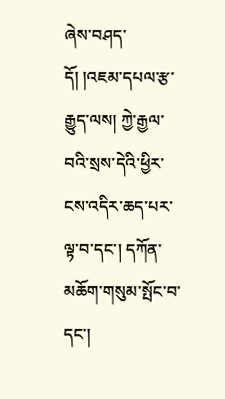ཞེས་བཤད་དོ། །འཇམ་དཔལ་རྩ་རྒྱུད་ལས། ཀྱེ་རྒྱལ་བའི་སྲས་དེའི་ཕྱིར་ངས་འདིར་ཆད་པར་ལྟ་བ་དང་། དཀོན་མཆོག་གསུམ་སྤོང་བ་དང་།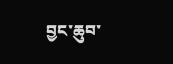བྱང་ཆུབ་